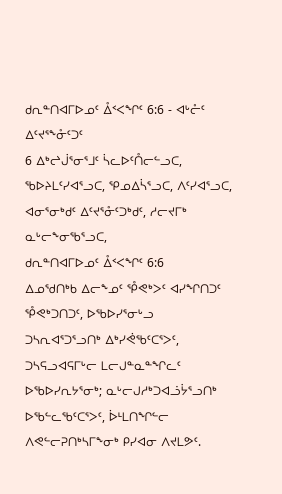ᑯᕆᓐᑎᐊᒥᐅᓄᑦ ᐂᑉᐸᖏᑦ 6:6 - ᐊᒡᓔᑦ ᐃᑦᔪᕐᖕᓁᑦᑐᑦ
6 ᐃᒃᖠᒎᕐᓂᕐᒧᑦ ᓵᓚᐅᑦᑍᓕᓪᓗᑕ, ᖃᐅᔨᒪᑦᓯᐊᕐᓗᑕ, ᕿᓄᐃᓵᕐᓗᑕ, ᐱᑦᓯᐊᕐᓗᑕ, ᐊᓂᕐᓂᒃᑯᑦ ᐃᑦᔪᕐᓁᑦᑐᒃᑯᑦ, ᓱᓕᔪᒥᒃ ᓇᒡᓕᖕᓂᖃᕐᓗᑕ,
ᑯᕆᓐᑎᐊᒥᐅᓄᑦ ᐂᑉᐸᖏᑦ 6:6
ᐃᓄᖁᑎᒃᑲ ᐃᓕᖕᓄᑦ ᕾᕙᒃᐳᑦ ᐊᓯᖏᑎᑐᑦ ᕾᕙᒃᑐᑎᑐᑦ, ᐅᖃᐅᓯᕐᓂᒡᓗ ᑐᓴᕆᐊᕐᑐᕐᓗᑎᒃ ᐃᒃᓯᕚᖃᑦᑕᕐᐳᑦ, ᑐᓴᕋᓗᐊᕋᒥᒡᓕ ᒪᓕᒍᓐᓇᓐᖏᓚᑦ ᐅᖃᐅᓯᕆᔭᕐᓂᒃ; ᓇᒡᓕᒍᓱᒃᑐᐊᓘᔮᕐᓗᑎᒃ ᐅᖃᓪᓚᖃᑦᑕᕐᐳᑦ, ᐆᒻᒪᑎᖏᓪᓕ ᐱᕙᓪᓕᕈᑎᒃᓴᒥᖕᓂᒃ ᑭᓯᐊᓂ ᐱᔪᒪᕗᑦ.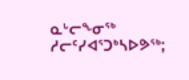ᓇᒡᓕᖕᓂᖅ ᓱᓕᑦᓯᐊᕐᑐᒃᓴᐅᕗᖅ;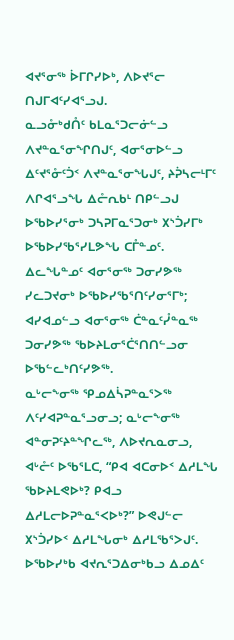ᐊᔪᕐᓂᖅ ᐆᒥᒋᓯᐅᒃ, ᐱᐅᔪᕐᓕ ᑎᒍᒥᐊᑦᓯᐊᕐᓗᒍ.
ᓇᓗᓁᒃᑯᑍᑦ ᑲᒪᓇᕐᑐᓕᓃᓪᓗ ᐱᔪᓐᓇᕐᓂᖏᑎᒍᑦ, ᐊᓂᕐᓂᐅᓪᓗ ᐃᑦᔪᕐᓁᑦᑑᑉ ᐱᔪᓐᓇᕐᓂᖓᒍᑦ, ᔨᕉᓴᓕᒻᒥᑦ ᐱᒋᐊᕐᓗᖓ ᐃᓔᕆᑲᒻ ᑎᑭᓪᓗᒍ ᐅᖃᐅᓯᕐᓂᒃ ᑐᓴᕈᒥᓇᕐᑐᓂᒃ ᙭ᔅᑑᓯᒥᒃ ᐅᖃᐅᓯᖃᕐᓯᒪᕗᖓ ᑕᒤᓐᓄᑦ.
ᐃᓚᖓᓐᓄᑦ ᐊᓂᕐᓂᖅ ᑐᓂᓯᕗᖅ ᓯᓚᑐᔪᓂᒃ ᐅᖃᐅᓯᖃᕐᑎᑦᓯᓂᕐᒥᒃ; ᐊᓯᐊᓄᓪᓗ ᐊᓂᕐᓂᖅ ᑖᓐᓇᑦᓮᓐᓇᖅ ᑐᓂᓯᕗᖅ ᖃᐅᔨᒪᓂᕐᑖᕐᑎᑎᓪᓗᓂ ᐅᖃᓪᓚᒃᑎᑦᓯᕗᖅ.
ᓇᒡᓕᖕᓂᖅ ᕿᓄᐃᓵᕈᓐᓇᕐᐳᖅ ᐱᑦᓯᐊᕈᓐᓇᕐᓗᓂᓗ; ᓇᒡᓕᖕᓂᖅ ᐊᓐᓂᕈᑦᔨᓐᖏᓚᖅ, ᐱᐅᔪᕆᓇᓂᓗ,
ᐊᒡᓔᑦ ᐅᖃᕐᒪᑕ, “ᑭᐊ ᐊᑕᓂᐅᑉ ᐃᓱᒪᖓ ᖃᐅᔨᒪᕙᐅᒃ? ᑭᐊᓗ ᐃᓱᒪᓕᐅᕈᓐᓇᕐᐸᐅᒃ?” ᐅᕙᒍᓪᓕ ᙭ᔅᑑᓯᐅᑉ ᐃᓱᒪᖓᓂᒃ ᐃᓱᒪᖃᕐᐳᒍᑦ.
ᐅᖃᐅᓯᒃᑲ ᐊᔪᕆᕐᑐᐃᓂᒃᑲᓗ ᐃᓄᐃᑦ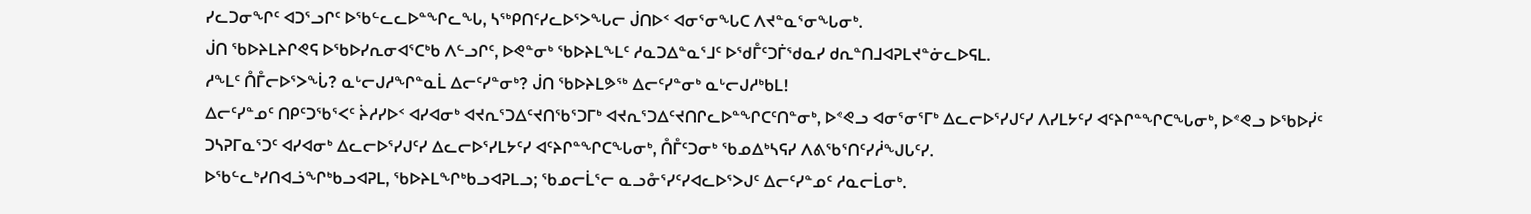ᓯᓚᑐᓂᖏᑦ ᐊᑐᕐᓗᒋᑦ ᐅᖃᓪᓚᓚᐅᓐᖏᓚᖓ, ᓴᖅᑭᑎᑦᓯᓚᐅᕐᐳᖓᓕ ᒎᑎᐅᑉ ᐊᓂᕐᓂᖓᑕ ᐱᔪᓐᓇᕐᓂᖓᓂᒃ.
ᒎᑎ ᖃᐅᔨᒪᔨᒋᕙᕋ ᐅᖃᐅᓯᕆᓂᐊᕐᑕᒃᑲ ᐱᓪᓗᒋᑦ, ᐅᕙᓐᓂᒃ ᖃᐅᔨᒪᖕᒪᑦ ᓱᓇᑐᐃᓐᓇᕐᒧᑦ ᐅᖁᒤᑦᑐᒦᖁᓇᓯ ᑯᕆᓐᑎᒧᐊᕈᒪᔪᓐᓃᓚᐅᕋᒪ.
ᓱᖕᒪᑦ ᑍᒤᓕᐅᕐᐳᖔ? ᓇᒡᓕᒍᓱᖏᓐᓇᒫ ᐃᓕᑦᓯᓐᓂᒃ? ᒎᑎ ᖃᐅᔨᒪᕗᖅ ᐃᓕᑦᓯᓐᓂᒃ ᓇᒡᓕᒍᓱᒃᑲᒪ!
ᐃᓕᑦᓯᓐᓄᑦ ᑎᑭᑦᑐᖃᕐᐸᑦ ᔩᓱᓯᐅᑉ ᐊᓯᐊᓂᒃ ᐊᔪᕆᕐᑐᐃᑦᔪᑎᖃᕐᑐᒥᒃ ᐊᔪᕆᕐᑐᐃᑦᔪᑎᒋᓚᐅᓐᖏᑕᑦᑎᓐᓂᒃ, ᐅᕝᕙᓗ ᐊᓂᕐᓂᕐᒥᒃ ᐃᓚᓕᐅᕐᓯᒍᑦᓯ ᐱᓯᒪᔭᑦᓯ ᐊᑦᔨᒋᓐᖏᑕᖓᓂᒃ, ᐅᕝᕙᓗ ᐅᖃᐅᓰᑦ ᑐᓴᕈᒥᓇᕐᑐᑦ ᐊᓯᐊᓂᒃ ᐃᓚᓕᐅᕐᓯᒍᑦᓯ ᐃᓚᓕᐅᕐᓯᒪᔭᑦᓯ ᐊᑦᔨᒋᓐᖏᑕᖓᓂᒃ, ᑍᒤᑦᑐᓂᒃ ᖃᓄᐃᒃᓴᕋᓯ ᐱᕕᖃᕐᑎᑦᓯᓲᖑᒐᑦᓯ.
ᐅᖃᓪᓚᒃᓯᑎᐊᓘᖏᒃᑲᓗᐊᕈᒪ, ᖃᐅᔨᒪᖏᒃᑲᓗᐊᕈᒪᓗ; ᖃᓄᓕᒫᕐᓕ ᓇᓗᓁᕐᓯᑦᓯᐊᓚᐅᕐᐳᒍᑦ ᐃᓕᑦᓯᓐᓄᑦ ᓱᓇᓕᒫᓂᒃ.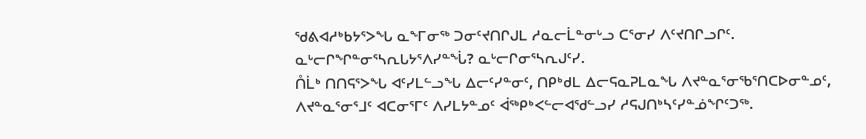ᖁᕕᐊᓱᒃᑲᔭᕐᐳᖓ ᓇᖕᒥᓂᖅ ᑐᓂᑦᔪᑎᒋᒍᒪ ᓱᓇᓕᒫᓐᓂᒡᓗ ᑕᕐᓂᓯ ᐱᑦᔪᑎᒋᓗᒋᑦ. ᓇᒡᓕᒋᖏᓐᓂᕐᓴᕆᒐᔭᕐᐱᓯᓐᖔ? ᓇᒡᓕᒋᓂᕐᓴᕆᒍᑦᓯ.
ᑍᒫᒃ ᑎᑎᕋᕐᐳᖓ ᐊᑦᓯᒪᓪᓗᖓ ᐃᓕᑦᓯᓐᓂᑦ, ᑎᑭᒃᑯᒪ ᐃᓕᕋᓇᕈᒪᓇᖓ ᐱᔪᓐᓇᕐᓂᖃᕐᑎᑕᐅᓂᓐᓄᑦ, ᐱᔪᓐᓇᕐᓂᕐᒧᑦ ᐊᑕᓂᕐᒥᑦ ᐱᓯᒪᔭᓐᓄᑦ ᐋᖅᑭᒃᐸᓪᓕᐊᖁᓪᓗᓯ ᓱᕋᒍᑎᒃᓴᑦᓯᓐᓅᖏᑦᑐᖅ.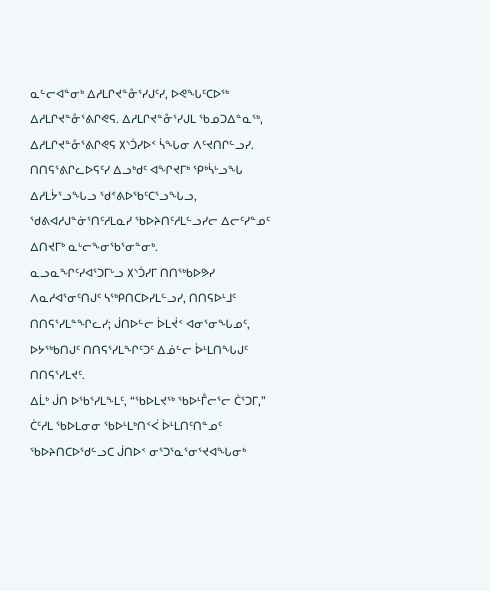ᓇᓪᓕᐊᓐᓂᒃ ᐃᓱᒪᒋᔪᓐᓁᕐᓯᒍᑦᓯ, ᐅᕙᖓᑦᑕᐅᖅ ᐃᓱᒪᒋᔪᓐᓁᕐᕕᒋᕙᕋ. ᐃᓱᒪᒋᔪᓐᓁᕐᓯᒍᒪ ᖃᓄᑐᐃᓐᓇᖅ, ᐃᓱᒪᒋᔪᓐᓁᕐᕕᒋᕙᕋ ᙭ᔅᑑᓯᐅᑉ ᓵᖓᓂ ᐱᑦᔪᑎᒋᓪᓗᓯ.
ᑎᑎᕋᕐᕕᒋᓚᐅᕋᑦᓯ ᐃᓗᒃᑯᑦ ᐊᖏᔪᒥᒃ ᕿᒃᓵᒡᓗᖓ ᐃᓱᒪᔮᕐᓗᖓᓗ ᖁᕝᕕᐅᖃᑦᑕᕐᓗᖓᓗ, ᖁᕕᐊᓱᒍᓐᓃᕐᑎᑦᓱᒪᓇᓯ ᖃᐅᔨᑎᑦᓱᒪᓪᓗᓯᓕ ᐃᓕᑦᓯᓐᓄᑦ ᐃᑎᔪᒥᒃ ᓇᒡᓕᖕᓂᖃᕐᓂᓐᓂᒃ.
ᓇᓗᓇᖏᑦᓯᐊᕐᑐᒥᒡᓗ ᙭ᔅᑑᓯᒥ ᑎᑎᖅᑲᐅᕗᓯ ᐱᓇᓱᐊᕐᓂᑦᑎᒍᑦ ᓴᖅᑭᑎᑕᐅᓯᒪᓪᓗᓯ, ᑎᑎᕋᐅᒻᒧᑦ ᑎᑎᕋᕐᓯᒪᓐᖏᓚᓯ; ᒎᑎᐅᓪᓕ ᐆᒪᔫᑉ ᐊᓂᕐᓂᖓᓄᑦ, ᐅᔭᖅᑲᑎᒍᑦ ᑎᑎᕋᕐᓯᒪᖏᑦᑐᑦ ᐃᓅᓪᓕ ᐆᒻᒪᑎᖓᒍᑦ ᑎᑎᕋᕐᓯᒪᔪᑦ.
ᐃᒫᒃ ᒎᑎ ᐅᖃᕐᓯᒪᖕᒪᑦ, “ᖃᐅᒪᔪᖅ ᖃᐅᒻᒤᓕᕐᓕ ᑖᕐᑐᒥ,” ᑖᑦᓱᒪ ᖃᐅᒪᓂᓂ ᖃᐅᒻᒪᒃᑎᑉᐹ ᐆᒻᒪᑎᑦᑎᓐᓄᑦ ᖃᐅᔨᑎᑕᐅᖁᓪᓗᑕ ᒎᑎᐅᑉ ᓂᕐᑐᕐᓇᕐᓂᕐᔪᐊᖓᓂᒃ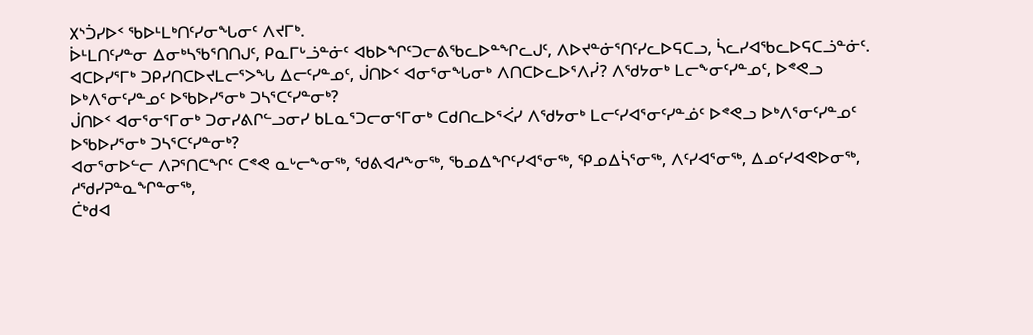᙭ᔅᑑᓯᐅᑉ ᖃᐅᒻᒪᒃᑎᑦᓯᓂᖓᓂᑦ ᐱᔪᒥᒃ.
ᐆᒻᒪᑎᑦᓯᓐᓂ ᐃᓂᒃᓴᖃᕐᑎᑎᒍᑦ, ᑭᓇᒥᒡᓘᓐᓃᑦ ᐊᑲᐅᖏᑦᑐᓕᕕᖃᓚᐅᓐᖏᓚᒍᑦ, ᐱᐅᔪᓐᓃᕐᑎᑦᓯᓚᐅᕋᑕᓗ, ᓵᓚᓯᐊᖃᓚᐅᕋᑕᓘᓐᓃᑦ.
ᐊᑕᐅᓯᕐᒥᒃ ᑐᑭᓯᑎᑕᐅᔪᒪᓕᕐᐳᖓ ᐃᓕᑦᓯᓐᓄᑦ, ᒎᑎᐅᑉ ᐊᓂᕐᓂᖓᓂᒃ ᐱᑎᑕᐅᓚᐅᕐᐱᓰ? ᐱᖁᔭᓂᒃ ᒪᓕᖕᓂᑦᓯᓐᓄᑦ, ᐅᕝᕙᓗ ᐅᒃᐱᕐᓂᑦᓯᓐᓄᑦ ᐅᖃᐅᓯᕐᓂᒃ ᑐᓴᕐᑕᑦᓯᓐᓂᒃ?
ᒎᑎᐅᑉ ᐊᓂᕐᓂᕐᒥᓂᒃ ᑐᓂᓯᕕᒋᓪᓗᓂᓯ ᑲᒪᓇᕐᑐᓕᓂᕐᒥᓂᒃ ᑕᑯᑎᓚᐅᕐᐹᓯ ᐱᖁᔭᓂᒃ ᒪᓕᑦᓯᐊᕐᓂᑦᓯᓐᓅᑦ ᐅᕝᕙᓗ ᐅᒃᐱᕐᓂᑦᓯᓐᓄᑦ ᐅᖃᐅᓯᕐᓂᒃ ᑐᓴᕐᑕᑦᓯᓐᓂᒃ?
ᐊᓂᕐᓂᐅᓪᓕ ᐱᕈᕐᑎᑕᖏᑦ ᑕᕝᕙ ᓇᒡᓕᖕᓂᖅ, ᖁᕕᐊᓱᖕᓂᖅ, ᖃᓄᐃᖏᑦᓯᐊᕐᓂᖅ, ᕿᓄᐃᓵᕐᓂᖅ, ᐱᑦᓯᐊᕐᓂᖅ, ᐃᓄᑦᓯᐊᕙᐅᓂᖅ, ᓱᖁᓯᕈᓐᓇᖏᓐᓂᖅ,
ᑖᒃᑯᐊ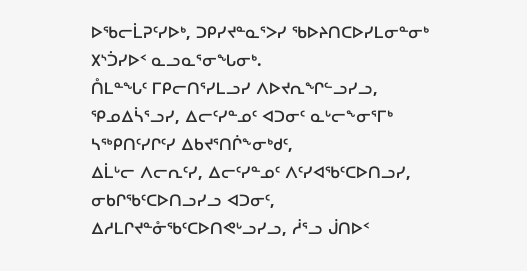ᐅᖃᓕᒫᕈᑦᓯᐅᒃ, ᑐᑭᓯᔪᓐᓇᕐᐳᓯ ᖃᐅᔨᑎᑕᐅᓯᒪᓂᓐᓂᒃ ᙭ᔅᑑᓯᐅᑉ ᓇᓗᓇᕐᓂᖓᓂᒃ.
ᑍᒪᓐᖓᑦ ᒥᑭᓕᑎᕐᓯᒪᓗᓯ ᐱᐅᔪᕆᖏᓪᓗᓯᓗ, ᕿᓄᐃᓵᕐᓗᓯ, ᐃᓕᑦᓯᓐᓄᑦ ᐊᑐᓂᑦ ᓇᒡᓕᖕᓂᕐᒥᒃ ᓴᖅᑭᑎᑦᓯᒋᑦᓯ ᐃᑲᔪᕐᑎᒌᖕᓂᒃᑯᑦ,
ᐃᒫᒡᓕ ᐱᓕᕆᑦᓯ, ᐃᓕᑦᓯᓐᓄᑦ ᐱᑦᓯᐊᖃᑦᑕᐅᑎᓗᓯ, ᓂᑲᒋᖃᑦᑕᐅᑎᓗᓯᓗ ᐊᑐᓂᑦ, ᐃᓱᒪᒋᔪᓐᓁᖃᑦᑕᐅᑎᕙᒡᓗᓯᓗ, ᓲᕐᓗ ᒎᑎᐅᑉ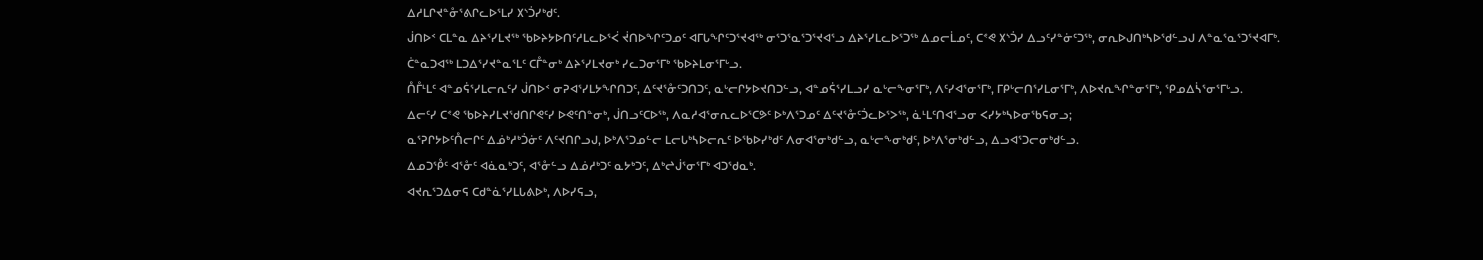ᐃᓱᒪᒋᔪᓐᓁᕐᕕᒋᓚᐅᕐᒪᓯ ᙭ᔅᑑᓯᒃᑯᑦ.
ᒎᑎᐅᑉ ᑕᒪᓐᓇ ᐃᔨᕐᓯᒪᔪᖅ ᖃᐅᔨᔭᐅᑎᑦᓱᒪᓚᐅᕐᐹ ᔫᑎᐅᖏᑦᑐᓄᑦ ᐊᒥᒐᖏᑦᑐᕐᔪᐊᖅ ᓂᕐᑐᕐᓇᕐᑐᕐᔪᐊᕐᓗ ᐃᔨᕐᓯᒪᓚᐅᕐᑐᖅ ᐃᓄᓕᒫᓄᑦ, ᑕᕝᕙ ᙭ᔅᑑᓯ ᐃᓗᑦᓯᓐᓃᑦᑐᖅ, ᓂᕆᐅᒍᑎᒃᓴᐅᖁᓪᓗᒍ ᐱᓐᓇᕐᓇᕐᑐᕐᔪᐊᒥᒃ.
ᑖᓐᓇᑐᐊᖅ ᒪᑐᐃᕐᓯᔪᓐᓇᕐᒪᑦ ᑕᒤᓐᓂᒃ ᐃᔨᕐᓯᒪᔪᓂᒃ ᓯᓚᑐᓂᕐᒥᒃ ᖃᐅᔨᒪᓂᕐᒥᒡᓗ.
ᑍᒤᒻᒪᑦ ᐊᓐᓄᕌᕐᓯᒪᓕᕆᑦᓯ ᒎᑎᐅᑉ ᓂᕈᐊᕐᓯᒪᔭᖏᑎᑐᑦ, ᐃᑦᔪᕐᓁᑦᑐᑎᑐᑦ, ᓇᒡᓕᒋᔭᐅᔪᑎᑐᓪᓗ, ᐊᓐᓄᕌᕐᓯᒪᓗᓯ ᓇᒡᓕᖕᓂᕐᒥᒃ, ᐱᑦᓯᐊᕐᓂᕐᒥᒃ, ᒥᑭᒡᓕᑎᕐᓯᒪᓂᕐᒥᒃ, ᐱᐅᔪᕆᖏᓐᓂᕐᒥᒃ, ᕿᓄᐃᓵᕐᓂᕐᒥᒡᓗ.
ᐃᓕᑦᓯ ᑕᕝᕙ ᖃᐅᔨᓯᒪᔪᖁᑎᒋᕙᑦᓯ ᐅᕙᑦᑎᓐᓂᒃ, ᒎᑎᓗᑦᑕᐅᖅ, ᐱᓇᓱᐊᕐᓂᕆᓚᐅᕐᑕᕗᑦ ᐅᒃᐱᕐᑐᓄᑦ ᐃᑦᔪᕐᓁᑦᑑᓚᐅᕐᐳᖅ, ᓈᒻᒪᑦᑎᐊᕐᓗᓂ ᐸᓯᔭᒃᓴᐅᓂᖃᕋᓂᓗ;
ᓇᕐᕈᒋᔭᐅᑦᑍᓕᒋᑦ ᐃᓅᒃᓱᒃᑑᓃᑦ ᐱᑦᔪᑎᒋᓗᒍ, ᐅᒃᐱᕐᑐᓄᓪᓕ ᒪᓕᒐᒃᓴᐅᓕᕆᑦ ᐅᖃᐅᓯᒃᑯᑦ ᐱᓂᐊᕐᓂᒃᑯᓪᓗ, ᓇᒡᓕᖕᓂᒃᑯᑦ, ᐅᒃᐱᕐᓂᒃᑯᓪᓗ, ᐃᓗᐊᕐᑐᓕᓂᒃᑯᓪᓗ.
ᐃᓄᑐᕾᑦ ᐊᕐᓁᑦ ᐊᓈᓇᒃᑐᑦ, ᐊᕐᓁᓪᓗ ᐃᓅᓱᒃᑐᑦ ᓇᔭᒃᑐᑦ, ᐃᒃᖠᒎᕐᓂᕐᒥᒃ ᐊᑐᖁᓇᒃ.
ᐊᔪᕆᕐᑐᐃᓂᕋ ᑕᑯᓐᓈᕐᓯᒪᒐᕕᐅᒃ, ᐱᐅᓯᕋᓗ,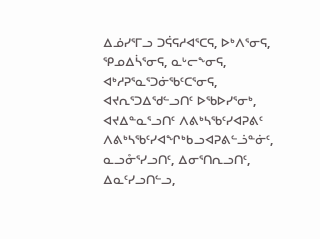ᐃᓅᓯᕐᒥᓗ ᑐᕌᕋᓱᐊᕐᑕᕋ, ᐅᒃᐱᕐᓂᕋ, ᕿᓄᐃᓵᕐᓂᕋ, ᓇᒡᓕᖕᓂᕋ, ᐊᒃᓱᕈᕐᓇᕐᑐᓃᖃᑦᑕᕐᓂᕋ,
ᐊᔪᕆᕐᑐᐃᖁᓪᓗᑎᑦ ᐅᖃᐅᓯᕐᓂᒃ, ᐊᔪᐃᓐᓇᕐᓗᑎᑦ ᐱᕕᒃᓴᖃᑦᓯᐊᕈᕕᑦ ᐱᕕᒃᓴᖃᑦᓯᐊᖏᒃᑲᓗᐊᕈᕕᓪᓘᓐᓃᑦ, ᓇᓗᓁᕐᓯᓗᑎᑦ, ᐃᓂᕐᑎᕆᓗᑎᑦ, ᐃᓇᑦᓯᓗᑎᓪᓗ,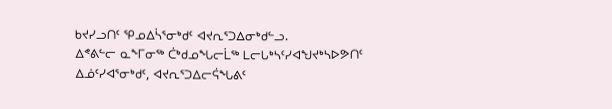ᑲᔪᓯᓗᑎᑦ ᕿᓄᐃᓵᕐᓂᒃᑯᑦ ᐊᔪᕆᕐᑐᐃᓂᒃᑯᓪᓗ.
ᐃᕝᕕᓪᓕ ᓇᖕᒥᓂᖅ ᑖᒃᑯᓄᖓᓕᒫᖅ ᒪᓕᒐᒃᓴᑦᓯᐊᖑᔪᒃᓴᐅᕗᑎᑦ ᐃᓅᑦᓯᐊᕐᓂᒃᑯᑦ, ᐊᔪᕆᕐᑐᐃᓕᕌᖓᕕᑦ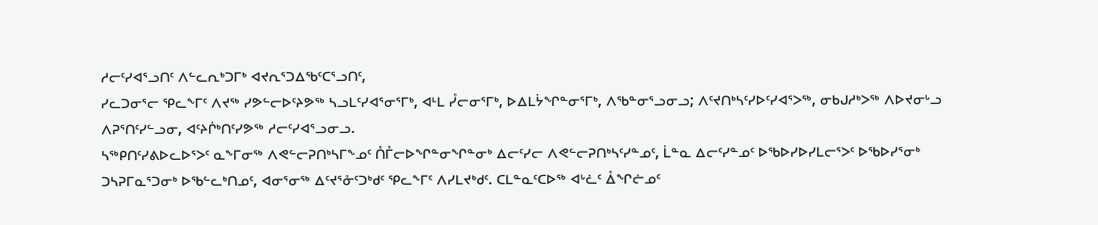ᓱᓕᑦᓯᐊᕐᓗᑎᑦ ᐱᓪᓚᕆᒃᑐᒥᒃ ᐊᔪᕆᕐᑐᐃᖃᑦᑕᕐᓗᑎᑦ,
ᓯᓚᑐᓂᕐᓕ ᕿᓚᖕᒥᑦ ᐱᔪᖅ ᓯᕗᓪᓕᐅᑦᔨᕗᖅ ᓴᓗᒪᑦᓯᐊᕐᓂᕐᒥᒃ, ᐊᒻᒪ ᓮᓕᓂᕐᒥᒃ, ᐅᐃᒪᔮᖏᓐᓂᕐᒥᒃ, ᐱᖃᓐᓂᕐᓗᓂᓗ; ᐱᑦᔪᑎᒃᓴᑦᓯᐅᑦᓯᐊᕐᐳᖅ, ᓂᑲᒍᓱᒃᐳᖅ ᐱᐅᔪᓂᒡᓗ ᐱᕈᕐᑎᑦᓯᓪᓗᓂ, ᐊᑦᔨᒌᒃᑎᑦᓯᕗᖅ ᓱᓕᑦᓯᐊᕐᓗᓂᓗ.
ᓴᖅᑭᑎᑦᓯᕕᐅᓚᐅᕐᐳᑦ ᓇᖕᒥᓂᖅ ᐱᕙᓪᓕᕈᑎᒃᓴᒥᖕᓄᑦ ᑍᒤᓕᐅᖏᓐᓂᖏᓐᓂᒃ ᐃᓕᑦᓯᓕ ᐱᕙᓪᓕᕈᑎᒃᓴᑦᓯᓐᓄᑦ, ᒫᓐᓇ ᐃᓕᑦᓯᓐᓄᑦ ᐅᖃᐅᓯᐅᓯᒪᓕᕐᐳᑦ ᐅᖃᐅᓯᕐᓂᒃ ᑐᓴᕈᒥᓇᕐᑐᓂᒃ ᐅᖃᓪᓚᒃᑎᓄᑦ, ᐊᓂᕐᓂᖅ ᐃᑦᔪᕐᓁᑦᑐᒃᑯᑦ ᕿᓚᖕᒥᑦ ᐱᓯᒪᔪᒃᑯᑦ. ᑕᒪᓐᓇᑦᑕᐅᖅ ᐊᒡᓛᑦ ᐂᖏᓖᓄᑦ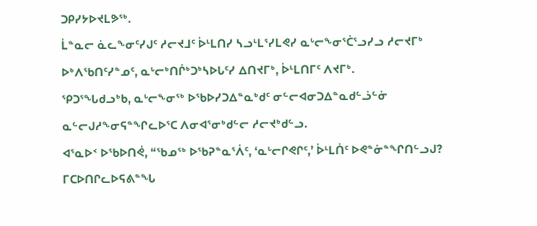ᑐᑭᓯᔭᐅᔪᒪᕗᖅ.
ᒫᓐᓇᓕ ᓈᓚᖕᓂᑦᓯᒍᑦ ᓱᓕᔪᒧᑦ ᐆᒻᒪᑎᓯ ᓴᓗᒻᒪᕐᓯᒪᕙᓯ ᓇᒡᓕᖕᓂᕐᑖᕐᓗᓯᓗ ᓱᓕᔪᒥᒃ ᐅᒃᐱᖃᑎᑦᓯᓐᓄᑦ, ᓇᒡᓕᒃᑎᒌᒃᑐᒃᓴᐅᒐᑦᓯ ᐃᑎᔪᒥᒃ, ᐆᒻᒪᑎᒥᑦ ᐱᔪᒥᒃ.
ᕿᑐᕐᖓᑯᓗᒃᑲ, ᓇᒡᓕᖕᓂᖅ ᐅᖃᐅᓯᑐᐃᓐᓇᒃᑯᑦ ᓂᓪᓕᐊᓂᑐᐃᓐᓇᑯᓪᓘᓪᓃ ᓇᓪᓕᒍᓱᖕᓂᕋᓐᖏᓚᐅᕐᑕ ᐱᓂᐊᕐᓂᒃᑯᓪᓕ ᓱᓕᔪᒃᑯᓪᓗ.
ᐊᕐᓇᐅᑉ ᐅᖃᐅᑎᕚ, “ᖃᓄᖅ ᐅᖃᕈᓐᓇᕐᐲᑦ, ‘ᓇᒡᓕᒋᕙᒋᑦ,’ ᐆᒻᒪᑏᑦ ᐅᕙᓐᓃᓐᖏᑎᓪᓗᒍ? ᒥᑕᐅᑎᒋᓚᐅᕋᕕᓐᖓ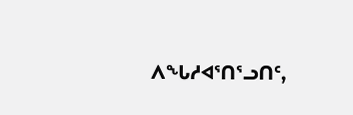ᐱᖓᓱᐊᕐᑎᕐᓗᑎᑦ,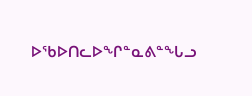ᐅᖃᐅᑎᓚᐅᖏᓐᓇᕕᓐᖓᓗ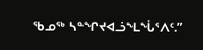ᖃᓄᖅ ᓴᓐᖏᔪᐊᓘᖕᒪᖔᕐᐱᑦ.”